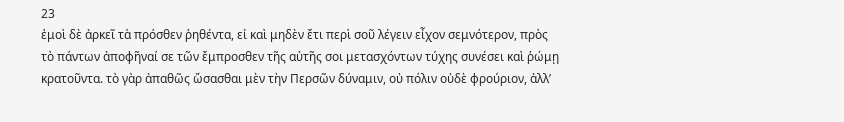23
ἐμοὶ δὲ ἀρκεῖ τὰ πρόσθεν ῥηθέντα, εἰ καὶ μηδὲν ἔτι περὶ σοῦ λέγειν εἶχον σεμνότερον, πρὸς τὸ πάντων ἀποφῆναί σε τῶν ἔμπροσθεν τῆς αὐτῆς σοι μετασχόντων τύχης συνέσει καὶ ῥώμῃ κρατοῦντα. τὸ γὰρ ἀπαθῶς ὤσασθαι μὲν τὴν Περσῶν δύναμιν, οὐ πόλιν οὐδὲ φρούριον, ἀλλʼ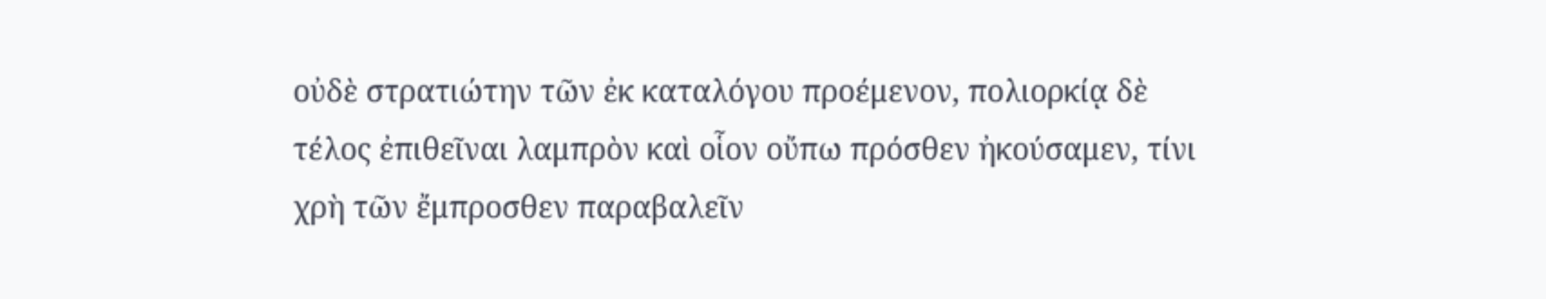οὐδὲ στρατιώτην τῶν ἐκ καταλόγου προέμενον, πολιορκίᾳ δὲ τέλος ἐπιθεῖναι λαμπρὸν καὶ οἷον οὔπω πρόσθεν ἠκούσαμεν, τίνι χρὴ τῶν ἔμπροσθεν παραβαλεῖν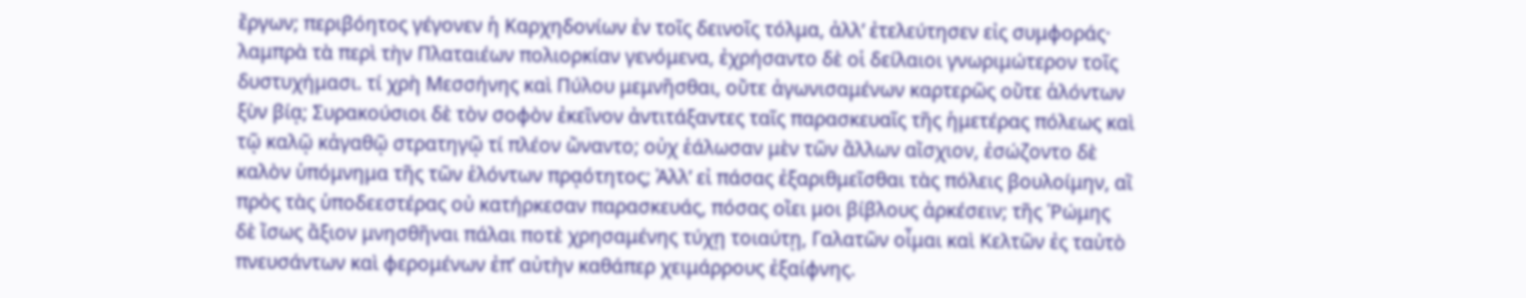ἔργων; περιβόητος γέγονεν ἡ Καρχηδονίων ἐν τοῖς δεινοῖς τόλμα, ἀλλʼ ἐτελεύτησεν εἰς συμφοράς· λαμπρὰ τὰ περὶ τὴν Πλαταιέων πολιορκίαν γενόμενα, ἐχρήσαντο δὲ οἱ δείλαιοι γνωριμώτερον τοῖς δυστυχήμασι. τί χρὴ Μεσσήνης καὶ Πύλου μεμνῆσθαι, οὔτε ἀγωνισαμένων καρτερῶς οὔτε ἁλόντων ξὺν βίᾳ; Συρακούσιοι δὲ τὸν σοφὸν ἐκεῖνον ἀντιτάξαντες ταῖς παρασκευαῖς τῆς ἡμετέρας πόλεως καὶ τῷ καλῷ κἀγαθῷ στρατηγῷ τί πλέον ὤναντο; οὐχ ἑάλωσαν μὲν τῶν ἄλλων αἴσχιον, ἐσώζοντο δὲ καλὸν ὑπόμνημα τῆς τῶν ἑλόντων πρᾳότητος; Ἀλλʼ εἰ πάσας ἐξαριθμεῖσθαι τὰς πόλεις βουλοίμην, αἳ πρὸς τὰς ὑποδεεστέρας οὐ κατήρκεσαν παρασκευάς, πόσας οἴει μοι βίβλους ἀρκέσειν; τῆς Ῥώμης δὲ ἴσως ἄξιον μνησθῆναι πάλαι ποτὲ χρησαμένης τύχῃ τοιαύτῃ, Γαλατῶν οἶμαι καὶ Κελτῶν ἐς ταὐτὸ πνευσάντων καὶ φερομένων ἐπʼ αὐτὴν καθάπερ χειμάρρους ἐξαίφνης.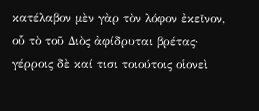κατέλαβον μὲν γὰρ τὸν λόφον ἐκεῖνον, οὗ τὸ τοῦ Διὸς ἀφίδρυται βρέτας· γέρροις δὲ καί τισι τοιούτοις οἱονεὶ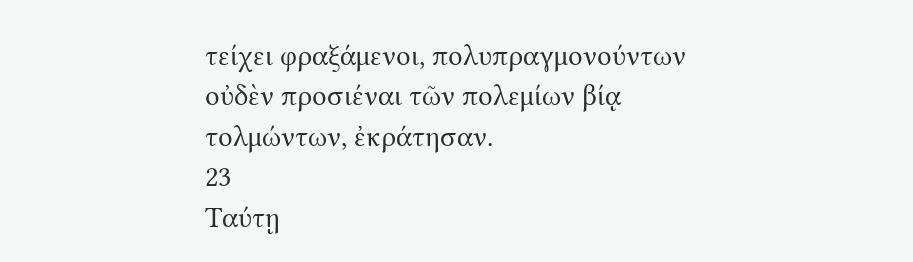τείχει φραξάμενοι, πολυπραγμονούντων οὐδὲν προσιέναι τῶν πολεμίων βίᾳ τολμώντων, ἐκράτησαν.
23
Ταύτῃ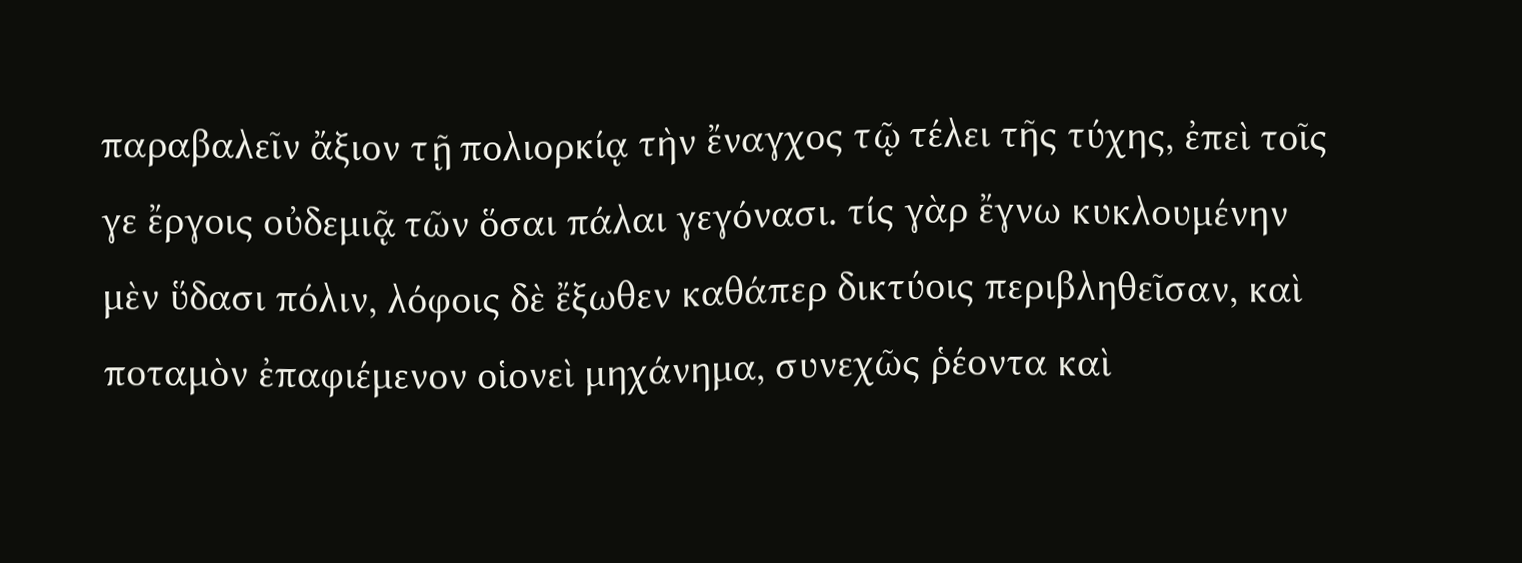παραβαλεῖν ἄξιον τῇ πολιορκίᾳ τὴν ἔναγχος τῷ τέλει τῆς τύχης, ἐπεὶ τοῖς γε ἔργοις οὐδεμιᾷ τῶν ὅσαι πάλαι γεγόνασι. τίς γὰρ ἔγνω κυκλουμένην μὲν ὕδασι πόλιν, λόφοις δὲ ἔξωθεν καθάπερ δικτύοις περιβληθεῖσαν, καὶ ποταμὸν ἐπαφιέμενον οἱονεὶ μηχάνημα, συνεχῶς ῥέοντα καὶ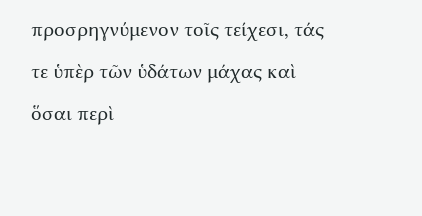προσρηγνύμενον τοῖς τείχεσι, τάς τε ὑπὲρ τῶν ὑδάτων μάχας καὶ ὅσαι περὶ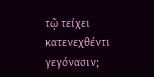τῷ τείχει κατενεχθέντι γεγόνασιν;